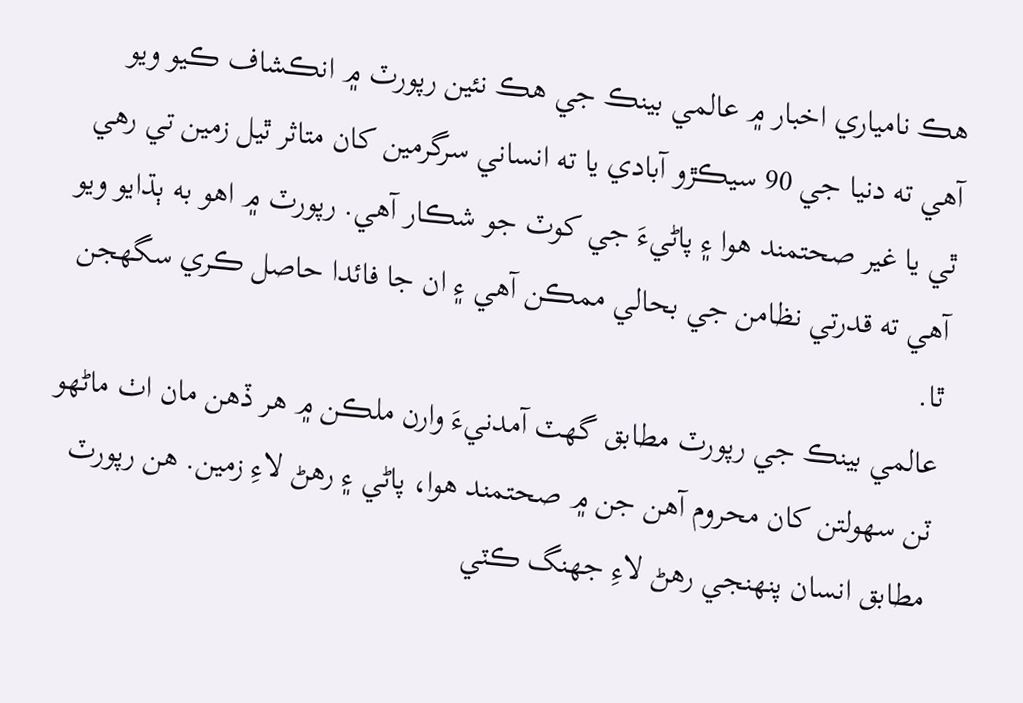هڪ نامياري اخبار ۾ عالمي بينڪ جي هڪ نئين رپورٽ ۾ انڪشاف ڪيو ويو آهي ته دنيا جي 90 سيڪڙو آبادي يا ته انساني سرگرمين کان متاثر ٿيل زمين تي رهي ٿي يا غير صحتمند هوا ۽ پاڻيءَ جي کوٽ جو شڪار آهي. رپورٽ ۾ اهو به ٻڌايو ويو آهي ته قدرتي نظامن جي بحالي ممڪن آهي ۽ ان جا فائدا حاصل ڪري سگهجن ٿا.
عالمي بينڪ جي رپورٽ مطابق گهٽ آمدنيءَ وارن ملڪن ۾ هر ڏهن مان اٺ ماڻهو ٽن سهولتن کان محروم آهن جن ۾ صحتمند هوا، پاڻي ۽ رهڻ لاءِ زمين. هن رپورٽ مطابق انسان پنهنجي رهڻ لاءِ جهنگ ڪٽي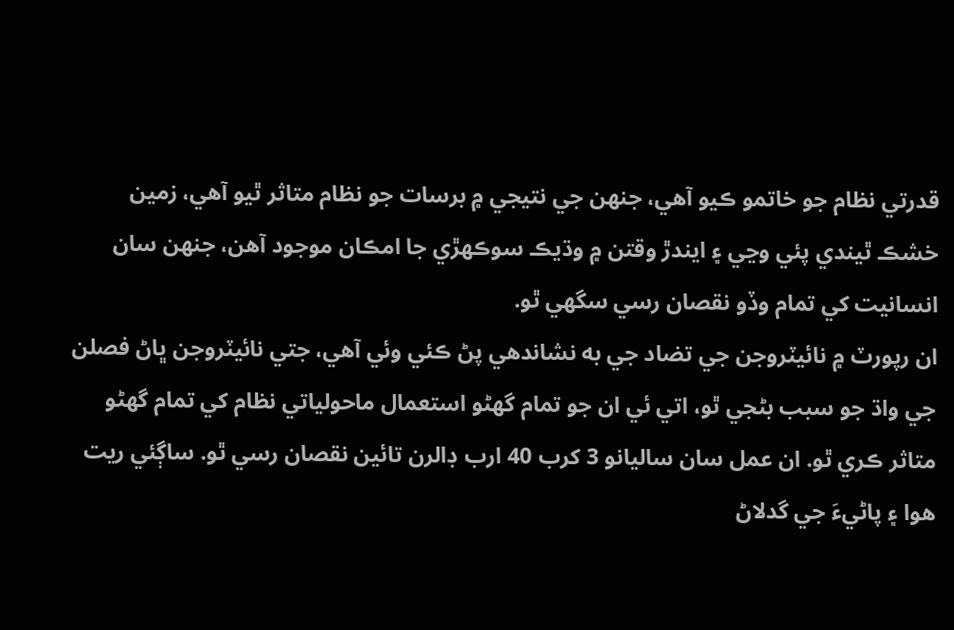قدرتي نظام جو خاتمو ڪيو آهي، جنهن جي نتيجي ۾ برسات جو نظام متاثر ٿيو آهي، زمين خشڪ ٿيندي پئي وڃي ۽ ايندڙ وقتن ۾ وڌيڪ سوڪهڙي جا امڪان موجود آهن، جنهن سان انسانيت کي تمام وڏو نقصان رسي سگهي ٿو.
ان رپورٽ ۾ نائيٽروجن جي تضاد جي به نشاندهي پڻ ڪئي وئي آهي، جتي نائيٽروجن ڀاڻ فصلن جي واڌ جو سبب بڻجي ٿو، اتي ئي ان جو تمام گهڻو استعمال ماحولياتي نظام کي تمام گهڻو متاثر ڪري ٿو. ان عمل سان ساليانو 3 کرب 40 ارب ڊالرن تائين نقصان رسي ٿو. ساڳئي ريت هوا ۽ پاڻيءَ جي گدلاڻ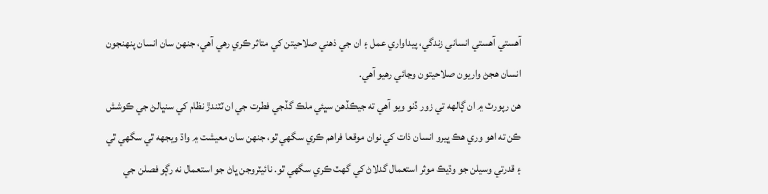آهستي آهستي انساني زندگي، پيداواري عمل ۽ ان جي ذهني صلاحيتن کي متاثر ڪري رهي آهي، جنهن سان انسان پنهنجون انسان هجڻ واريون صلاحيتون وڃائي رهيو آهي.
هن رپورٽ ۾ ان ڳالهه تي زور ڏنو ويو آهي ته جيڪڏهن سڀئي ملڪ گڏجي فطرت جي ان ٽٽندڙ نظام کي سنڀالڻ جي ڪوشش ڪن ته اهو وري هڪ ڀيرو انسان ذات کي نوان موقعا فراهم ڪري سگهي ٿو، جنهن سان معيشت ۾ واڌ ويجهه ٿي سگهي ٿي ۽ قدرتي وسيلن جو وڌيڪ موثر استعمال گدلاڻ کي گهٽ ڪري سگهي ٿو. نائيٽروجن ڀاڻ جو استعمال نه رڳو فصلن جي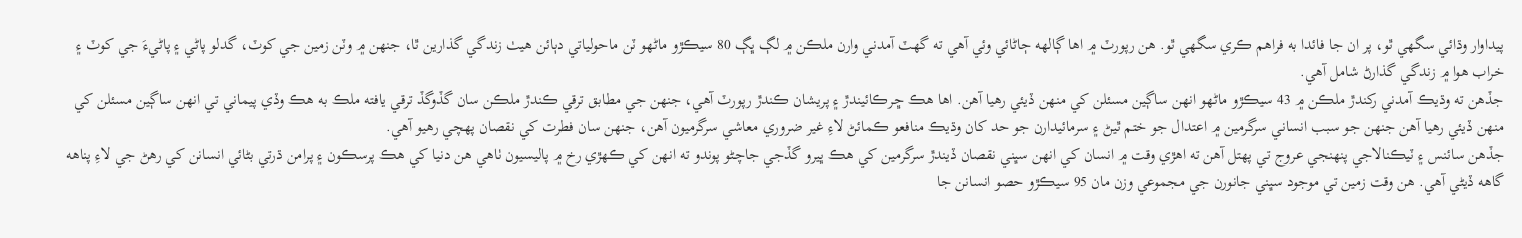پيداوار وڌائي سگهي ٿو، پر ان جا فائدا به فراهم ڪري سگهي ٿو. هن رپورٽ ۾ اها ڳالهه ڄاڻائي وئي آهي ته گهٽ آمدني وارن ملڪن ۾ لڳ ڀڳ 80 سيڪڙو ماڻهو ٽن ماحولياتي دٻائن هيٺ زندگي گذارين ٿا، جنهن ۾ وٽن زمين جي کوٽ، گدلو پاڻي ۽ پاڻيءَ جي کوٽ ۽ خراب هوا ۾ زندگي گذارڻ شامل آهي.
جڏهن ته وڌيڪ آمدني رکندڙ ملڪن ۾ 43 سيڪڙو ماڻهو انهن ساڳين مسئلن کي منهن ڏيئي رهيا آهن. اها هڪ ڇرڪائيندڙ ۽ پريشان ڪندڙ رپورٽ آهي، جنهن جي مطابق ترقي ڪندڙ ملڪن سان گڏوگڏ ترقي يافته ملڪ به هڪ وڏي پيماني تي انهن ساڳين مسئلن کي منهن ڏيئي رهيا آهن جنهن جو سبب انساني سرگرمين ۾ اعتدال جو ختم ٿيڻ ۽ سرمائيدارن جو حد کان وڌيڪ منافعو ڪمائڻ لاءِ غير ضروري معاشي سرگرميون آهن، جنهن سان فطرت کي نقصان پهچي رهيو آهي.
جڏهن سائنس ۽ ٽيڪنالاجي پنهنجي عروج تي پهتل آهن ته اهڙي وقت ۾ انسان کي انهن سڀني نقصان ڏيندڙ سرگرمين کي هڪ ڀيرو گڏجي جاچڻو پوندو ته انهن کي ڪهڙي رخ ۾ پاليسيون ٺاهي هن دنيا کي هڪ پرسڪون ۽ پرامن ڌرتي بڻائي انسانن کي رهڻ جي لاءِ پناهه گاهه ڏيڻي آهي. هن وقت زمين تي موجود سڀني جانورن جي مجموعي وزن مان 95 سيڪڙو حصو انسانن جا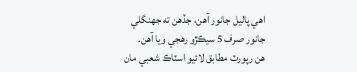اهي پاليل جانور آهن، جڏهن ته جهنگلي جانور صرف 5 سيڪڙو رهجي ويا آهن.
هن رپورٽ مطابق لائيو اسٽاڪ شعبي مان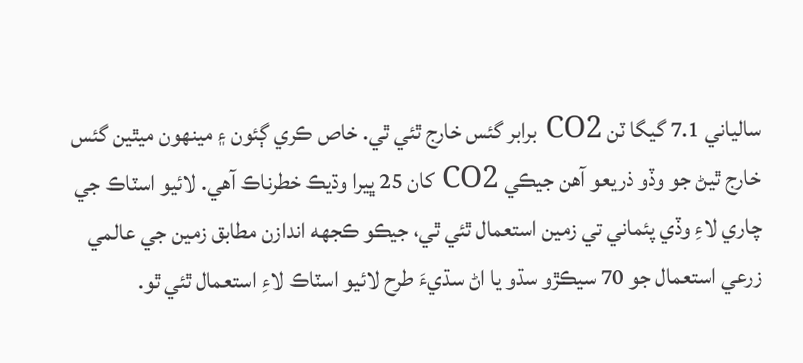سالياني 7.1 گيگا ٽن CO2 برابر گئس خارج ٿئي ٿي. خاص ڪري ڳئون ۽ مينهون ميٿين گئس خارج ٿيڻ جو وڏو ذريعو آهن جيڪي CO2 کان 25 ڀيرا وڌيڪ خطرناڪ آهي. لائيو اسٽاڪ جي چاري لاءِ وڏي پئماني تي زمين استعمال ٿئي ٿي، جيڪو ڪجهه اندازن مطابق زمين جي عالمي زرعي استعمال جو 70 سيڪڙو سڌو يا اڻ سڌيءَ طرح لائيو اسٽاڪ لاءِ استعمال ٿئي ٿو.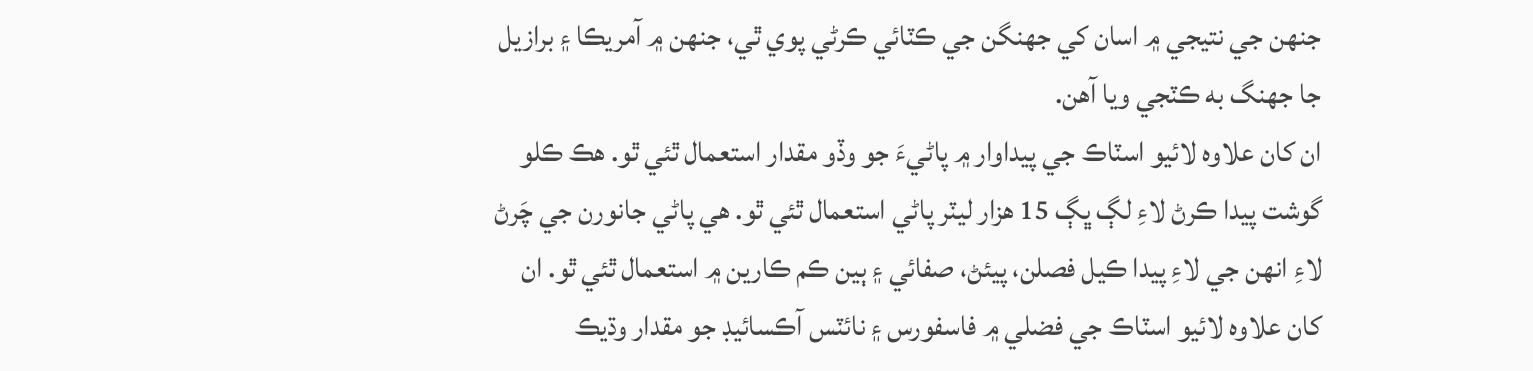جنهن جي نتيجي ۾ اسان کي جهنگن جي ڪٽائي ڪرڻي پوي ٿي، جنهن ۾ آمريڪا ۽ برازيل جا جهنگ به ڪٽجي ويا آهن.
ان کان علاوه لائيو اسٽاڪ جي پيداوار ۾ پاڻيءَ جو وڏو مقدار استعمال ٿئي ٿو. هڪ ڪلو گوشت پيدا ڪرڻ لاءِ لڳ ڀڳ 15 هزار ليٽر پاڻي استعمال ٿئي ٿو. هي پاڻي جانورن جي چَرڻ لاءِ انهن جي لاءِ پيدا ڪيل فصلن، پيئڻ، صفائي ۽ ٻين ڪم ڪارين ۾ استعمال ٿئي ٿو. ان کان علاوه لائيو اسٽاڪ جي فضلي ۾ فاسفورس ۽ نائٽس آڪسائيڊ جو مقدار وڌيڪ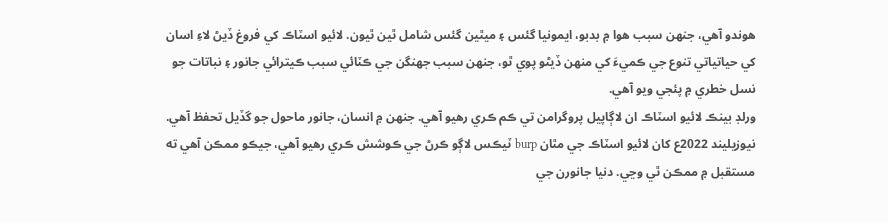هوندو آهي، جنهن سبب هوا ۾ بدبو، ايمونيا گئس ۽ ميٿين گئس شامل ٿين ٿيون. لائيو اسٽاڪ کي فروغ ڏيڻ لاءِ اسان کي حياتياتي تنوع جي ڪميءَ کي منهن ڏيڻو پوي ٿو، جنهن سبب جهنگن جي ڪٽائي سبب ڪيترائي جانور ۽ نباتات جو نسل خطري ۾ پئجي ويو آهي.
ورلڊ بينڪ لائيو اسٽاڪ ان لاڳاپيل پروگرامن تي ڪم ڪري رهيو آهي. جنهن ۾ انسان، جانور ماحول جو گڏيل تحفظ آهي. نيوزيليند 2022ع کان لائيو اسٽاڪ جي مٿان burp ٽيڪس لاڳو ڪرڻ جي ڪوشش ڪري رهيو آهي، جيڪو ممڪن آهي ته مستقبل ۾ ممڪن ٿي وڃي. دنيا جانورن جي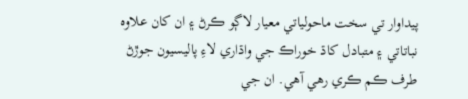پيداوار تي سخت ماحولياتي معيار لاڳو ڪرڻ ۽ ان کان علاوه نباتاتي ۽ متبادل کاڌ خوراڪ جي واڌاري لاءِ پاليسيون جوڙڻ طرف ڪم ڪري رهي آهي. ان جي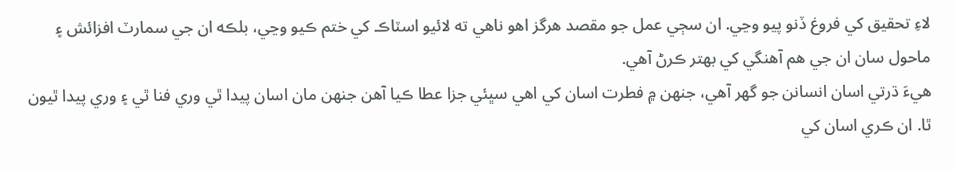لاءِ تحقيق کي فروغ ڏنو پيو وڃي. ان سڄي عمل جو مقصد هرگز اهو ناهي ته لائيو اسٽاڪ کي ختم ڪيو وڃي، بلڪه ان جي سمارٽ افزائش ۽ ماحول سان ان جي هم آهنگي کي بهتر ڪرڻ آهي.
هيءَ ڌرتي اسان انسانن جو گهر آهي، جنهن ۾ فطرت اسان کي اهي سڀئي جزا عطا ڪيا آهن جنهن مان اسان پيدا ٿي وري فنا ٿي ۽ وري پيدا ٿيون ٿا. ان ڪري اسان کي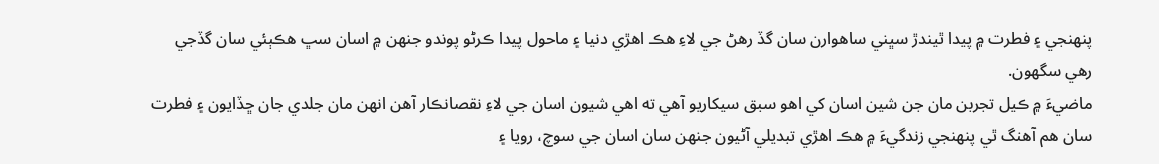پنهنجي ۽ فطرت ۾ پيدا ٿيندڙ سڀني ساهوارن سان گڏ رهڻ جي لاءِ هڪ اهڙي دنيا ۽ ماحول پيدا ڪرڻو پوندو جنهن ۾ اسان سڀ هڪٻئي سان گڏجي رهي سگهون.
ماضيءَ ۾ ڪيل تجربن مان جن شين اسان کي اهو سبق سيکاريو آهي ته اهي شيون اسان جي لاءِ نقصانڪار آهن انهن مان جلدي جان ڇڏايون ۽ فطرت سان هم آهنگ ٿي پنهنجي زندگيءَ ۾ هڪ اهڙي تبديلي آڻيون جنهن سان اسان جي سوچ، رويا ۽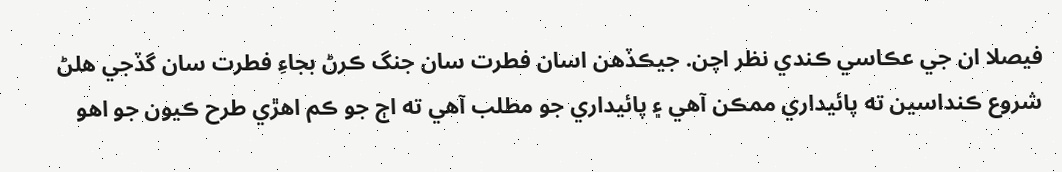فيصلا ان جي عڪاسي ڪندي نظر اچن. جيڪڏهن اسان فطرت سان جنگ ڪرڻ بجاءِ فطرت سان گڏجي هلڻ شروع ڪنداسين ته پائيداري ممڪن آهي ۽ پائيداري جو مطلب آهي ته اڄ جو ڪم اهڙي طرح ڪيون جو اهو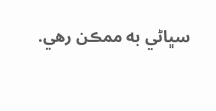سڀاڻي به ممڪن رهي.